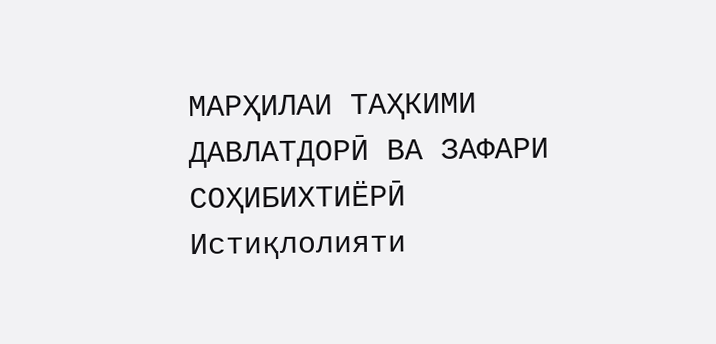МАРҲИЛАИ ТАҲКИМИ ДАВЛАТДОРӢ ВА ЗАФАРИ СОҲИБИХТИЁРӢ
Истиқлолияти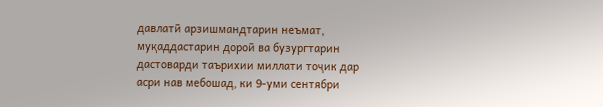давлатӣ арзишмандтарин неъмат, муқаддастарин дороӣ ва бузургтарин дастоварди таърихии миллати тоҷик дар асри нав мебошад, ки 9-уми сентябри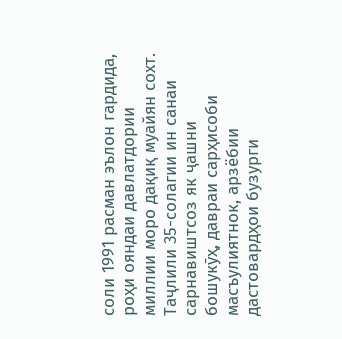соли 1991 расман эълон гардида, роҳи ояндаи давлатдории миллии моро дақиқ муайян сохт.
Таҷлили 35-солагии ин санаи сарнавиштсоз як ҷашни бошукӯҳ, давраи сарҳисоби масъулиятнок, арзёбии дастовардҳои бузурги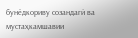бунёдкориву созандагӣ ва мустаҳкамшавии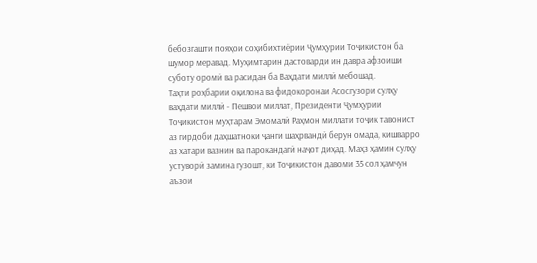бебозгашти пояҳои соҳибихтиёрии Ҷумҳурии Тоҷикистон ба шумор меравад. Муҳимтарин дастоварди ин давра афзоиши суботу оромӣ ва расидан ба Ваҳдати миллӣ мебошад.
Таҳти роҳбарии оқилона ва фидокоронаи Асосгузори сулҳу ваҳдати миллӣ - Пешвои миллат, Президенти Ҷумҳурии Тоҷикистон муҳтарам Эмомалӣ Раҳмон миллати тоҷик тавонист аз гирдоби даҳшатноки ҷанги шаҳрвандӣ берун омада, кишварро аз хатари вазнин ва парокандагӣ наҷот диҳад. Маҳз ҳамин сулҳу устуворӣ замина гузошт, ки Тоҷикистон давоми 35 сол ҳамчун аъзои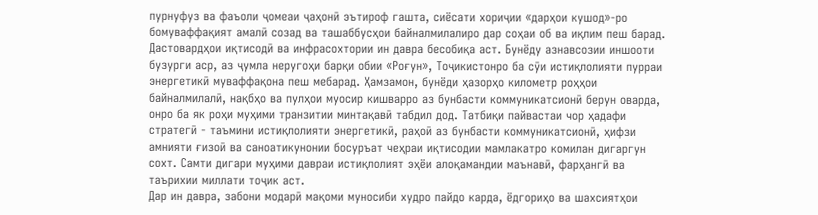пурнуфуз ва фаъоли ҷомеаи ҷаҳонӣ эътироф гашта, сиёсати хориҷии «дарҳои кушод»-ро бомуваффақият амалӣ созад ва ташаббусҳои байналмилалиро дар соҳаи об ва иқлим пеш барад.
Дастовардҳои иқтисодӣ ва инфрасохтории ин давра бесобиқа аст. Бунёду азнавсозии иншооти бузурги аср, аз ҷумла неругоҳи барқи обии «Роғун», Тоҷикистонро ба сӯи истиқлолияти пурраи энергетикӣ муваффақона пеш мебарад. Ҳамзамон, бунёди ҳазорҳо километр роҳҳои байналмилалӣ, нақбҳо ва пулҳои муосир кишварро аз бунбасти коммуникатсионӣ берун оварда, онро ба як роҳи муҳими транзитии минтақавӣ табдил дод. Татбиқи пайвастаи чор ҳадафи стратегӣ - таъмини истиқлолияти энергетикӣ, раҳоӣ аз бунбасти коммуникатсионӣ, ҳифзи амнияти ғизоӣ ва саноатикунонии босуръат чеҳраи иқтисодии мамлакатро комилан дигаргун сохт. Самти дигари муҳими давраи истиқлолият эҳёи алоқамандии маънавӣ, фарҳангӣ ва таърихии миллати тоҷик аст.
Дар ин давра, забони модарӣ мақоми муносиби худро пайдо карда, ёдгориҳо ва шахсиятҳои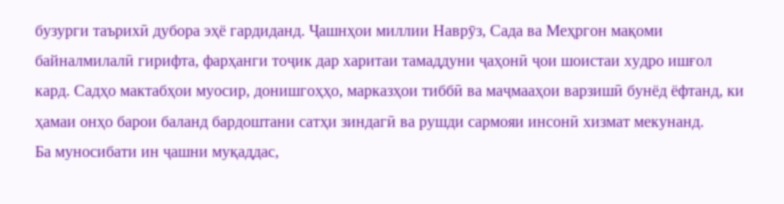бузурги таърихӣ дубора эҳё гардиданд. Ҷашнҳои миллии Наврӯз, Сада ва Меҳргон мақоми байналмилалӣ гирифта, фарҳанги тоҷик дар харитаи тамаддуни ҷаҳонӣ ҷои шоистаи худро ишғол кард. Садҳо мактабҳои муосир, донишгоҳҳо, марказҳои тиббӣ ва маҷмааҳои варзишӣ бунёд ёфтанд, ки ҳамаи онҳо барои баланд бардоштани сатҳи зиндагӣ ва рушди сармояи инсонӣ хизмат мекунанд.
Ба муносибати ин ҷашни муқаддас,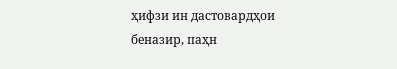ҳифзи ин дастовардҳои беназир, паҳн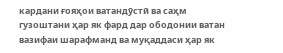кардани ғояҳои ватандӯстӣ ва саҳм гузоштани ҳар як фард дар ободонии ватан вазифаи шарафманд ва муқаддаси ҳар як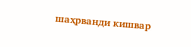шаҳрванди кишвар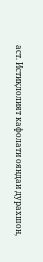аст. Истиқлолият кафолати ояндаи дурахшон,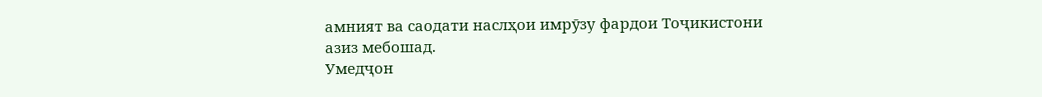амният ва саодати наслҳои имрӯзу фардои Тоҷикистони азиз мебошад.
Умедҷон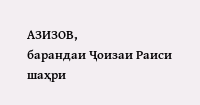АЗИЗОВ,
барандаи Ҷоизаи Раиси шаҳри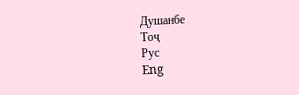Душанбе
Тоҷ
Рус
Eng